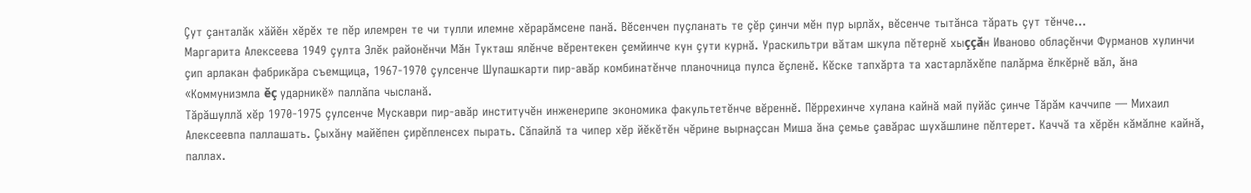Çут çанталăк хăйĕн хĕрĕх те пĕр илемрен те чи тулли илемне хĕрарăмсене панă. Вĕсенчен пуçланать те çĕр çинчи мĕн пур ырлăх, вĕсенче тытăнса тăрать çут тĕнче…
Маргарита Алексеева 1949 çулта Элĕк районĕнчи Мăн Тукташ ялĕнче вĕрентекен çемйинче кун çути курнă. Ураскильтри вăтам шкула пĕтернĕ хыççăн Иваново облаçĕнчи Фурманов хулинчи çип арлакан фабрикăра съемщица, 1967-1970 çулсенче Шупашкарти пир-авăр комбинатĕнче планочница пулса ĕçленĕ. Кĕске тапхăрта та хастарлăхĕпе палăрма ĕлкĕрнĕ вăл, ăна «Коммунизмла ĕç ударникĕ» паллăпа чысланă.
Тăрăшуллă хĕр 1970-1975 çулсенче Мускаври пир-авăр институчĕн инженерипе экономика факультетĕнче вĕреннĕ. Пĕррехинче хулана кайнă май пуйăс çинче Тăрăм каччипе — Михаил Алексеевпа паллашать. Çыхăну майĕпен çирĕпленсех пырать. Сăпайлă та чипер хĕр йĕкĕтĕн чĕрине вырнаçсан Миша ăна çемье çавăрас шухăшлине пĕлтерет. Каччă та хĕрĕн кăмăлне кайнă, паллах.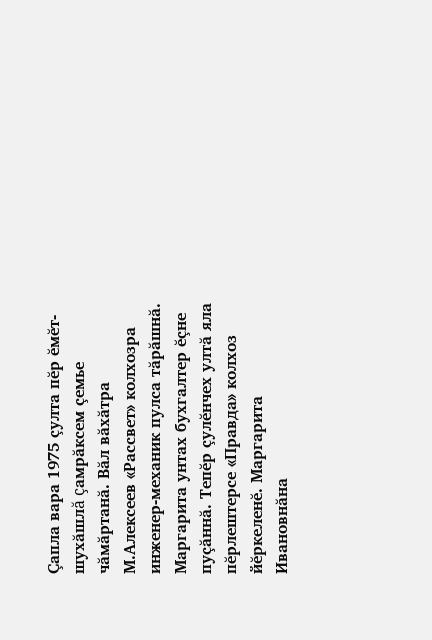Çапла вара 1975 çулта пĕр ĕмĕт-шухăшлă çамрăксем çемье чăмăртанă. Вăл вăхăтра М.Алексеев «Рассвет» колхозра инженер-механик пулса тăрăшнă. Маргарита унтах бухгалтер ĕçне пуçăннă. Тепĕр çулĕнчех ултă яла пĕрлештерсе «Правда» колхоз йĕркеленĕ. Маргарита Ивановнăна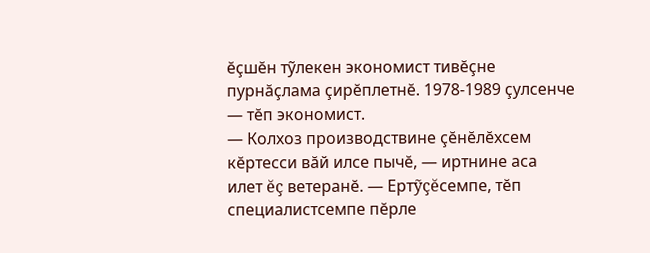ĕçшĕн тỹлекен экономист тивĕçне пурнăçлама çирĕплетнĕ. 1978-1989 çулсенче — тĕп экономист.
— Колхоз производствине çĕнĕлĕхсем кĕртесси вăй илсе пычĕ, — иртнине аса илет ĕç ветеранĕ. — Ертỹçĕсемпе, тĕп специалистсемпе пĕрле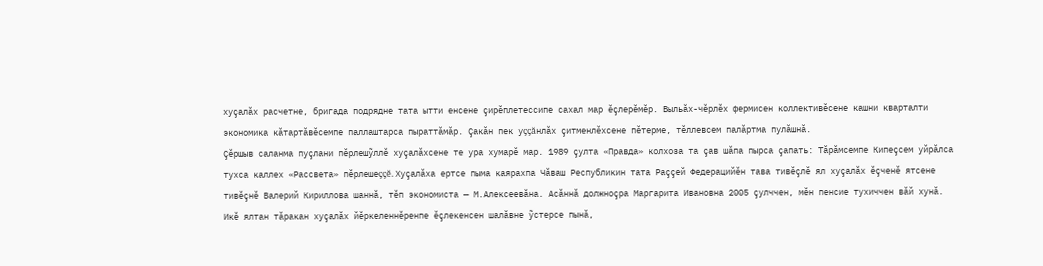хуçалăх расчетне, бригада подрядне тата ытти енсене çирĕплетессипе сахал мар ĕçлерĕмĕр. Выльăх-чĕрлĕх фермисен коллективĕсене кашни кварталти экономика кăтартăвĕсемпе паллаштарса пыраттăмăр. Çакăн пек уççăнлăх çитменлĕхсене пĕтерме, тĕллевсем палăртма пулăшнă.
Çĕршыв саланма пуçлани пĕрлешỹллĕ хуçалăхсене те ура хумарĕ мар. 1989 çулта «Правда» колхоза та çав шăпа пырса çапать: Тăрăмсемпе Кипеçсем уйрăлса тухса каллех «Рассвета» пĕрлешеççĕ. Хуçалăха ертсе пыма каярахпа Чăваш Республикин тата Раççей Федерацийĕн тава тивĕçлĕ ял хуçалăх ĕçченĕ ятсене тивĕçнĕ Валерий Кириллова шаннă, тĕп экономиста — М.Алексеевăна. Асăннă должноçра Маргарита Ивановна 2005 çулччен, мĕн пенсие тухиччен вăй хунă.
Икĕ ялтан тăракан хуçалăх йĕркеленнĕренпе ĕçлекенсен шалăвне ỹстерсе пынă,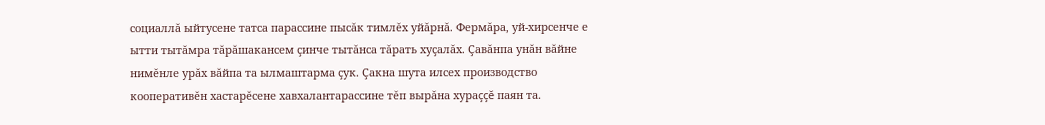социаллă ыйтусене татса парассине пысăк тимлĕх уйăрнă. Фермăра, уй-хирсенче е ытти тытăмра тăрăшакансем çинче тытăнса тăрать хуçалăх. Çавăнпа унăн вăйне нимĕнле урăх вăйпа та ылмаштарма çук. Çакна шута илсех производство кооперативĕн хастарĕсене хавхалантарассине тĕп вырăна хураççĕ паян та.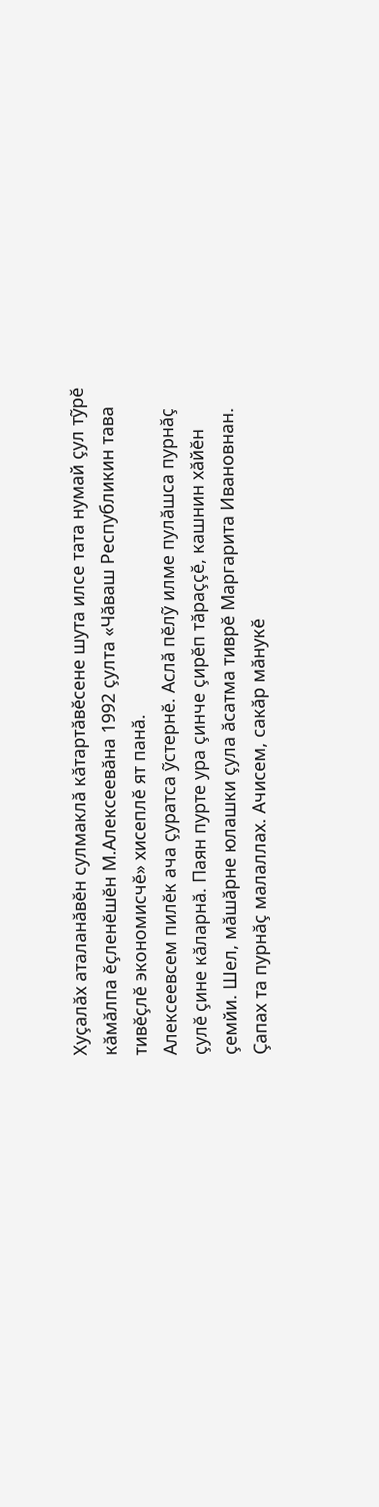Хуçалăх аталанăвĕн сулмаклă кăтартăвĕсене шута илсе тата нумай çул тỹрĕ кăмăлпа ĕçленĕшĕн М.Алексеевăна 1992 çулта «Чăваш Республикин тава тивĕçлĕ экономисчĕ» хисеплĕ ят панă.
Алексеевсем пилĕк ача çуратса ỹстернĕ. Аслă пĕлỹ илме пулăшса пурнăç çулĕ çине кăларнă. Паян пурте ура çинче çирĕп тăраççĕ, кашнин хăйĕн çемйи. Шел, мăшăрне юлашки çула ăсатма тиврĕ Маргарита Ивановнан. Çапах та пурнăç малаллах. Ачисем, сакăр мăнукĕ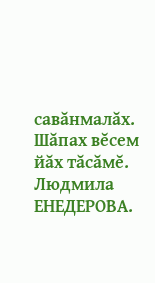савăнмалăх. Шăпах вĕсем йăх тăсăмĕ.
Людмила ЕНЕДЕРОВА.